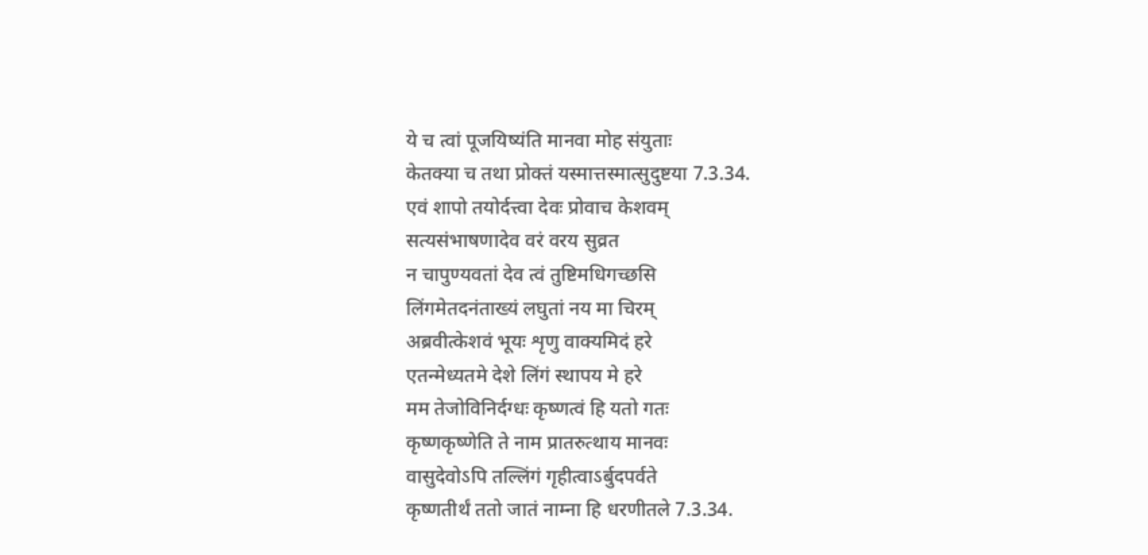ये च त्वां पूजयिष्यंति मानवा मोह संयुताः
केतक्या च तथा प्रोक्तं यस्मात्तस्मात्सुदुष्टया 7.3.34.
एवं शापो तयोर्दत्त्वा देवः प्रोवाच केशवम्
सत्यसंभाषणादेव वरं वरय सुव्रत
न चापुण्यवतां देव त्वं तुष्टिमधिगच्छसि
लिंगमेतदनंताख्यं लघुतां नय मा चिरम्
अब्रवीत्केशवं भूयः शृणु वाक्यमिदं हरे
एतन्मेध्यतमे देशे लिंगं स्थापय मे हरे
मम तेजोविनिर्दग्धः कृष्णत्वं हि यतो गतः
कृष्णकृष्णेति ते नाम प्रातरुत्थाय मानवः
वासुदेवोऽपि तल्लिंगं गृहीत्वाऽर्बुदपर्वते
कृष्णतीर्थं ततो जातं नाम्ना हि धरणीतले 7.3.34.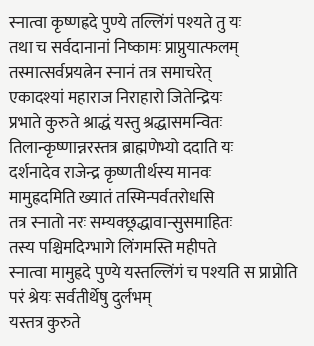स्नात्वा कृष्णह्रदे पुण्ये तल्लिंगं पश्यते तु यः
तथा च सर्वदानानां निष्कामः प्राप्नुयात्फलम्
तस्मात्सर्वप्रयत्नेन स्नानं तत्र समाचरेत्
एकादश्यां महाराज निराहारो जितेन्द्रियः
प्रभाते कुरुते श्राद्धं यस्तु श्रद्धासमन्वितः
तिलान्कृष्णान्नरस्तत्र ब्राह्मणेभ्यो ददाति यः
दर्शनादेव राजेन्द्र कृष्णतीर्थस्य मानवः
मामुह्रदमिति ख्यातं तस्मिन्पर्वतरोधसि
तत्र स्नातो नरः सम्यक्छ्रद्धावान्सुसमाहितः
तस्य पश्चिमदिग्भागे लिंगमस्ति महीपते
स्नात्वा मामुह्रदे पुण्ये यस्तल्लिंगं च पश्यति स प्राप्नोति परं श्रेयः सर्वतीर्थेषु दुर्लभम्
यस्तत्र कुरुते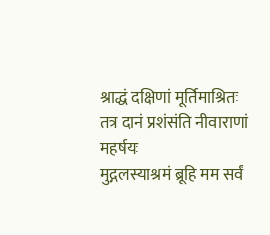श्राद्धं दक्षिणां मूर्तिमाश्रितः
तत्र दानं प्रशंसंति नीवाराणां महर्षयः
मुद्गलस्याश्रमं ब्रूहि मम सर्वं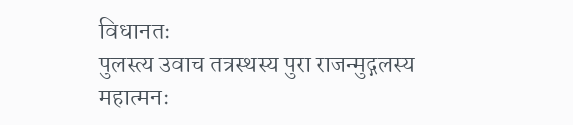विधानतः
पुलस्त्य उवाच तत्रस्थस्य पुरा राजन्मुद्गलस्य महात्मनः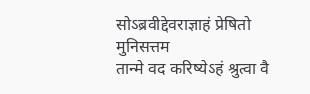सोऽब्रवीद्देवराज्ञाहं प्रेषितो मुनिसत्तम
तान्मे वद करिष्येऽहं श्रुत्वा वै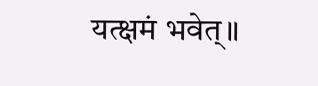यत्क्षमं भवेत्॥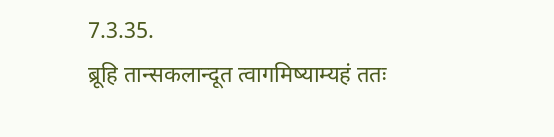7.3.35.
ब्रूहि तान्सकलान्दूत त्वागमिष्याम्यहं ततः